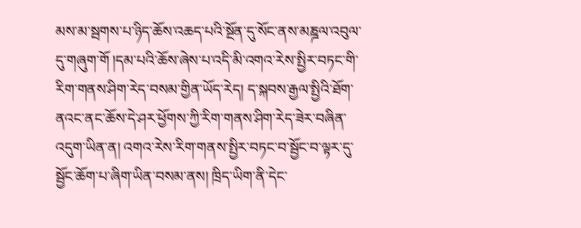མས་མ་སྦགས་པ་ཉིད་ཆོས་འཆད་པའི་སྔོན་དུ་སོང་ནས་མཎྜལ་འབུལ་དུ་གཞུག་གོ །དམ་པའི་ཆོས་ཞེས་པ་འདི་མི་འགའ་རེས་སྤྱིར་བཏང་གི་རིག་གནས་ཤིག་རེད་བསམ་གྱིན་ཡོད་རེད། ད་སྐབས་རྒྱལ་སྤྱིའི་ཐོག་ནའང་ནང་ཆོས་དེ་ཤར་ཕྱོགས་ཀྱི་རིག་གནས་ཤིག་རེད་ཟེར་བཞིན་འདུག་ཡིན་ན། འགའ་རེས་རིག་གནས་སྤྱིར་བཏང་བ་སྦྱོང་བ་ལྟར་དུ་སྦྱོང་ཆོག་པ་ཞིག་ཡིན་བསམ་ནས། ཁྲིད་ཡིག་ནི་དེང་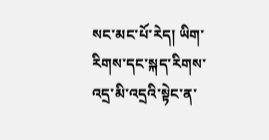སང་མང་པོ་རེད། ཡིག་རིགས་དང་སྐད་རིགས་འདྲ་མི་འདྲའི་སྟེང་ན་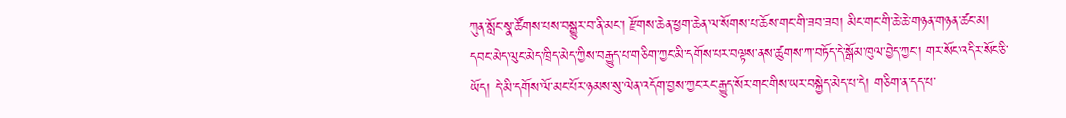ཀུན་སློང་སྣ་ཚོགས་པས་བསྒྱུར་བ་ནི་མང་། རྫོགས་ཆེན་ཕྱག་ཆེན་ལ་སོགས་པ་ཆོས་གང་གི་ཟབ་ཟབ། མིང་གང་གི་ཆེ་ཆེ་གཉན་གཉན་ཚང་མ། དབང་མེད་ལུང་མེད་ཁྲིད་མེད་ཀྱིས་བརྒྱུད་པ་གཅིག་ཀྱང་མི་དགོས་པར་བལྟས་ནས་ཚུགས་ཀ་བཏོད་དེ་སྒོམ་ཁུལ་བྱེད་ཀྱང་། གར་སོང་འདིར་སོང་ཅི་ཡོད། དེ་མི་དགོས་ལོ་མང་པོར་ཉམས་སུ་ལེན་འདོག་བྱས་ཀྱང་རང་རྒྱུད་སོར་གང་གིས་ཡར་བསྐྱེད་མེད་པ་དེ། གཅིག་ན་དད་པ་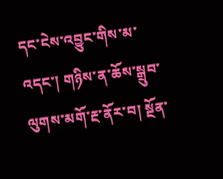དང་ངེས་འབྱུང་གིས་མ་འདང་། གཉིས་ན་ཆོས་སྒྲུབ་ལུགས་མགོ་རྔ་ནོར་བ། སྔོན་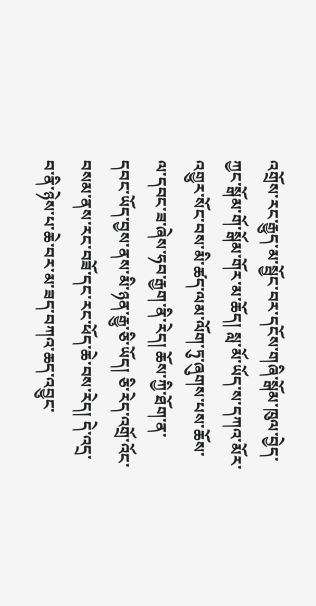འགྲོས་རང་རྒྱུད་མ་སྦྱོང་བར་དངོས་གཞི་སྒོམ་ཁུལ་བྱེད་ཀྱང་སྒོམ་གོ་སྒོམ་གོར་མ་ཆོད། སླ་མོ་ཡོད་ས་དཀའ་མོར་འགྱུར་སོང་བས་མི་ཚད་ལམ་ལོག་ཏུ་ཞུགས་པས་ཆོས་ལ་དབང་ཟ་ཞེས་ཧབ་རྒྱག་ནི་རེད། ཆོས་ཀྱི་ཐོག་ན་དབང་ཡོད་བྱས་ནས་མི་ཉན་རྒྱུ་ཅི་ཡོད། ཅི་རེད་འགྲོ་འོང་བསམ་ནས་རང་བཟོ་དང་རང་ཕོད་ཆེ་བས་རེད། དེ་འདྲ་བ་ནི་ཉེས་པ་ཆེ་བར་མ་ཟད་བཀའ་ཆད་འབྱུང་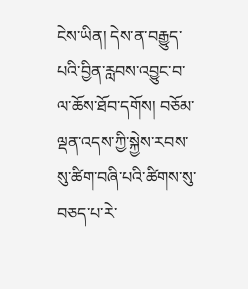ངེས་ཡིན། དེས་ན་བརྒྱུད་པའི་བྱིན་རླབས་འབྱུང་བ་ལ་ཆོས་ཐོབ་དགོས། བཅོམ་ལྡན་འདས་ཀྱི་སྐྱེས་རབས་སུ་ཚིག་བཞི་པའི་ཚིགས་སུ་བཅད་པ་རེ་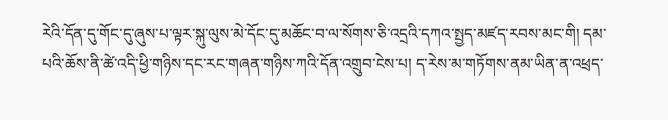རེའི་དོན་དུ་གོང་དུ་ཞུས་པ་ལྟར་སྐུ་ལུས་མེ་དོང་དུ་མཆོང་བ་ལ་སོགས་ཅི་འདྲའི་དཀའ་སྤྱད་མཛད་རབས་མང་གི། དམ་པའི་ཆོས་ནི་ཚེ་འདི་ཕྱི་གཉིས་དང་རང་གཞན་གཉིས་ཀའི་དོན་འགྲུབ་ངེས་པ། ད་རེས་མ་གཏོགས་ནམ་ཡིན་ན་འཕྲད་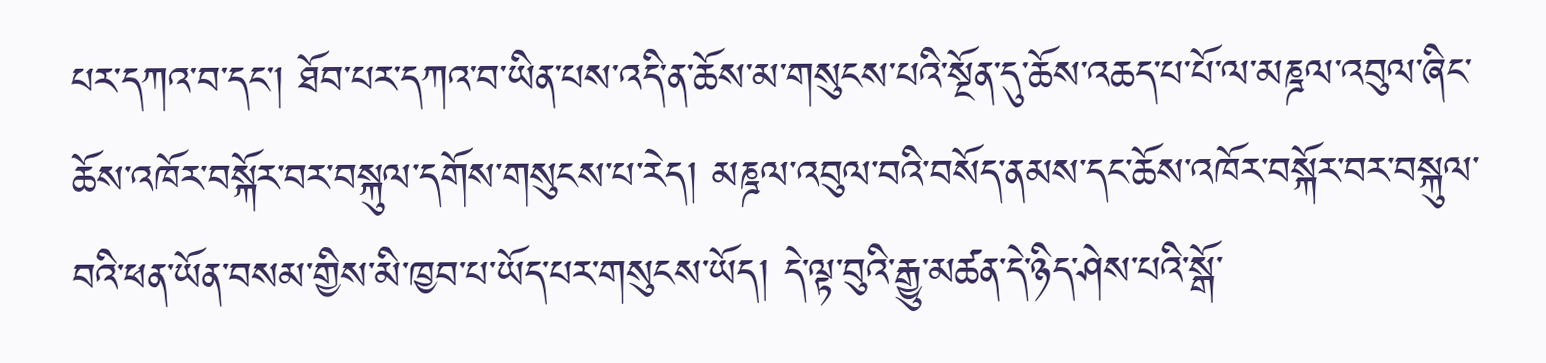པར་དཀའ་བ་དང་། ཐོབ་པར་དཀའ་བ་ཡིན་པས་འདི་ན་ཆོས་མ་གསུངས་པའི་སྔོན་དུ་ཆོས་འཆད་པ་པོ་ལ་མཎྜལ་འབུལ་ཞིང་ཆོས་འཁོར་བསྐོར་བར་བསྐུལ་དགོས་གསུངས་པ་རེད། མཎྜལ་འབུལ་བའི་བསོད་ནམས་དང་ཆོས་འཁོར་བསྐོར་བར་བསྐུལ་བའི་ཕན་ཡོན་བསམ་གྱིས་མི་ཁྱབ་པ་ཡོད་པར་གསུངས་ཡོད། དེ་ལྟ་བུའི་རྒྱུ་མཚན་དེ་ཉིད་ཤེས་པའི་སྒོ་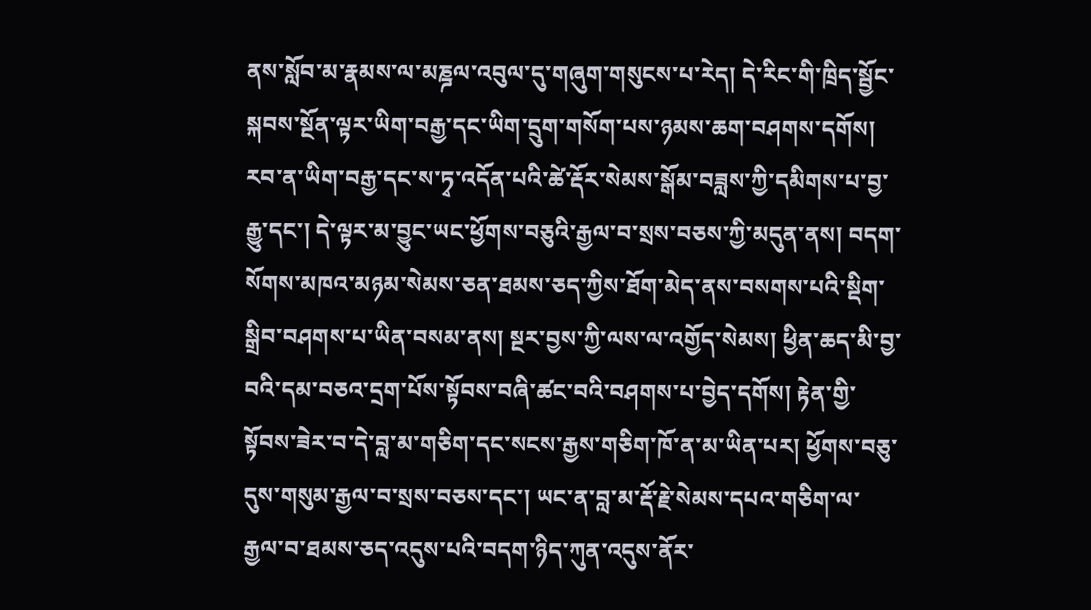ནས་སློབ་མ་རྣམས་ལ་མཎྜལ་འབུལ་དུ་གཞུག་གསུངས་པ་རེད། དེ་རིང་གི་ཁྲིད་སྦྱོང་སྐབས་སྔོན་ལྟར་ཡིག་བརྒྱ་དང་ཡིག་དྲུག་གསོག་པས་ཉམས་ཆག་བཤགས་དགོས། རབ་ན་ཡིག་བརྒྱ་དང་ས་ཏྭ་འདོན་པའི་ཚེ་རྡོར་སེམས་སྒོམ་བཟླས་ཀྱི་དམིགས་པ་བྱ་རྒྱུ་དང་། དེ་ལྟར་མ་བྱུང་ཡང་ཕྱོགས་བཅུའི་རྒྱལ་བ་སྲས་བཅས་ཀྱི་མདུན་ནས། བདག་སོགས་མཁའ་མཉམ་སེམས་ཅན་ཐམས་ཅད་ཀྱིས་ཐོག་མེད་ནས་བསགས་པའི་སྡིག་སྒྲིབ་བཤགས་པ་ཡིན་བསམ་ནས། སྔར་བྱས་ཀྱི་ལས་ལ་འགྱོད་སེམས། ཕྱིན་ཆད་མི་བྱ་བའི་དམ་བཅའ་དྲག་པོས་སྟོབས་བཞི་ཚང་བའི་བཤགས་པ་བྱེད་དགོས། རྟེན་གྱི་སྟོབས་ཟེར་བ་དེ་བླ་མ་གཅིག་དང་སངས་རྒྱས་གཅིག་ཁོ་ན་མ་ཡིན་པར། ཕྱོགས་བཅུ་དུས་གསུམ་རྒྱལ་བ་སྲས་བཅས་དང་། ཡང་ན་བླ་མ་རྡོ་རྗེ་སེམས་དཔའ་གཅིག་ལ་རྒྱལ་བ་ཐམས་ཅད་འདུས་པའི་བདག་ཉིད་ཀུན་འདུས་ནོར་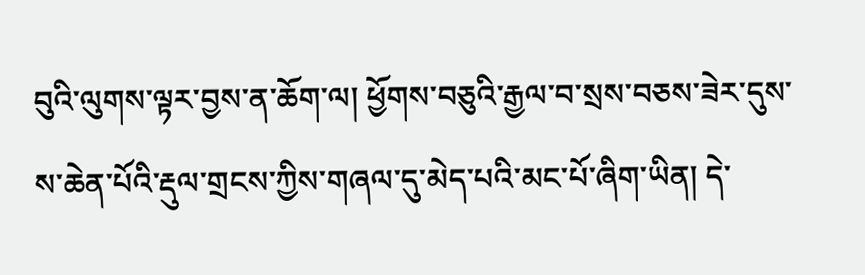བུའི་ལུགས་ལྟར་བྱས་ན་ཆོག་ལ། ཕྱོགས་བཅུའི་རྒྱལ་བ་སྲས་བཅས་ཟེར་དུས་ས་ཆེན་པོའི་རྡུལ་གྲངས་ཀྱིས་གཞལ་དུ་མེད་པའི་མང་པོ་ཞིག་ཡིན། དེ་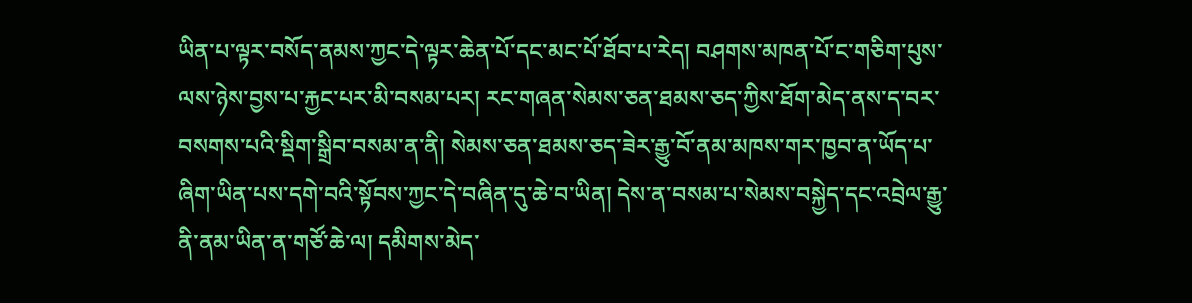ཡིན་པ་ལྟར་བསོད་ནམས་ཀྱང་དེ་ལྟར་ཆེན་པོ་དང་མང་པོ་ཐོབ་པ་རེད། བཤགས་མཁན་པོ་ང་གཅིག་པུས་ལས་ཉེས་བྱས་པ་རྐྱང་པར་མི་བསམ་པར། རང་གཞན་སེམས་ཅན་ཐམས་ཅད་ཀྱིས་ཐོག་མེད་ནས་ད་བར་བསགས་པའི་སྡིག་སྒྲིབ་བསམ་ན་ནི། སེམས་ཅན་ཐམས་ཅད་ཟེར་རྒྱུ་བོ་ནམ་མཁས་གར་ཁྱབ་ན་ཡོད་པ་ཞིག་ཡིན་པས་དགེ་བའི་སྟོབས་ཀྱང་དེ་བཞིན་དུ་ཆེ་བ་ཡིན། དེས་ན་བསམ་པ་སེམས་བསྐྱེད་དང་འབྲེལ་རྒྱུ་ནི་ནམ་ཡིན་ན་གཙོ་ཆེ་ལ། དམིགས་མེད་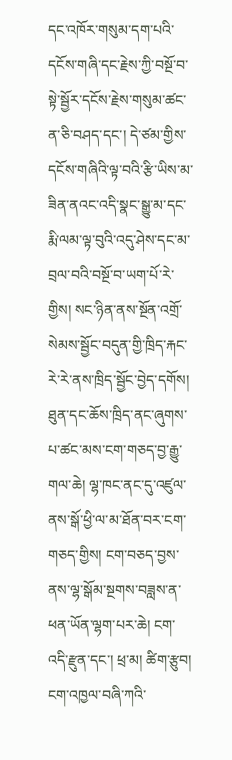དང་འཁོར་གསུམ་དག་པའི་དངོས་གཞི་དང་རྗེས་ཀྱི་བསྔོ་བ་སྟེ་སྦྱོར་དངོས་རྗེས་གསུམ་ཚང་ན་ཅི་བཤད་དང་། དེ་ཙམ་གྱིས་དངོས་གཞིའི་ལྟ་བའི་རྩི་ཡིས་མ་ཟིན་ནའང་འདི་སྣང་སྒྱུ་མ་དང་རྨི་ལམ་ལྟ་བུའི་འདུ་ཤེས་དང་མ་བྲལ་བའི་བསྔོ་བ་ཡག་པོ་རེ་གྱིས། སང་ཉིན་ནས་སྔོན་འགྲོ་སེམས་སྦྱོང་བདུན་གྱི་ཁྲིད་རྐང་རེ་རེ་ནས་ཁྲིད་སྦྱོང་བྱེད་དགོས། ཐུན་དང་ཆོས་ཁྲིད་ནང་ཞུགས་པ་ཚང་མས་ངག་གཅད་བྱ་རྒྱུ་གལ་ཆེ། ལྷ་ཁང་ནང་དུ་འཛུལ་ནས་སྒོ་ཕྱི་ལ་མ་ཐོན་བར་ངག་གཅད་གྱིས། ངག་བཅད་བྱས་ནས་ལྷ་སྒོམ་སྔགས་བཟླས་ན་ཕན་ཡོན་ལྷག་པར་ཆེ། ངག་འདི་རྫུན་དང་། ཕྲ་མ། ཚིག་རྩུབ། ངག་འཁྱལ་བཞི་ཀའི་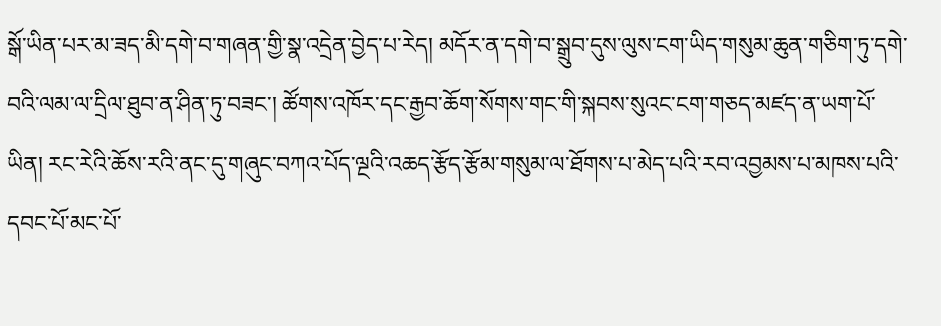སྒོ་ཡིན་པར་མ་ཟད་མི་དགེ་བ་གཞན་གྱི་སྣ་འདྲེན་བྱེད་པ་རེད། མདོར་ན་དགེ་བ་སྒྲུབ་དུས་ལུས་ངག་ཡིད་གསུམ་ཆུན་གཅིག་ཏུ་དགེ་བའི་ལམ་ལ་དྲིལ་ཐུབ་ན་ཤིན་ཏུ་བཟང་། ཚོགས་འཁོར་དང་རྒྱབ་ཆོག་སོགས་གང་གི་སྐབས་སུའང་ངག་གཅད་མཛད་ན་ཡག་པོ་ཡིན། རང་རེའི་ཆོས་རའི་ནང་དུ་གཞུང་བཀའ་པོད་ལྔའི་འཆད་རྩོད་རྩོམ་གསུམ་ལ་ཐོགས་པ་མེད་པའི་རབ་འབྱམས་པ་མཁས་པའི་དབང་པོ་མང་པོ་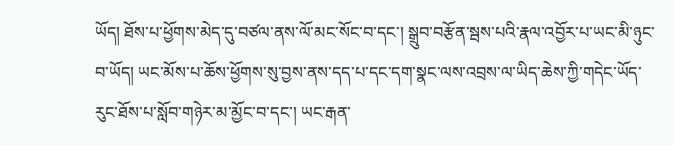ཡོད། ཐོས་པ་ཕྱོགས་མེད་དུ་བཙལ་ནས་ལོ་མང་སོང་བ་དང་། སྒྲུབ་བརྩོན་སྦས་པའི་རྣལ་འབྱོར་པ་ཡང་མི་ཉུང་བ་ཡོད། ཡང་མོས་པ་ཆོས་ཕྱོགས་སུ་བྱས་ནས་དད་པ་དང་དག་སྣང་ལས་འབྲས་ལ་ཡིད་ཆེས་ཀྱི་གདེང་ཡོད་རུང་ཐོས་པ་སློབ་གཉེར་མ་མྱོང་བ་དང་། ཡང་རྒན་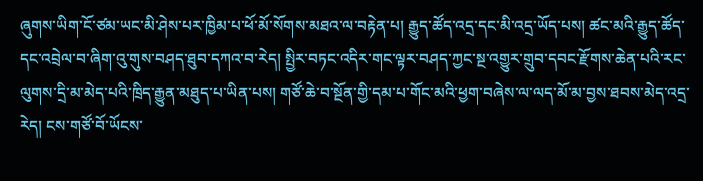ཞུགས་ཡིག་ངོ་ཙམ་ཡང་མི་ཤེས་པར་ཁྱིམ་པ་ཕོ་མོ་སོགས་མཐའ་ལ་བརྟེན་པ། རྒྱུད་ཚོད་འདྲ་དང་མི་འདྲ་ཡོད་པས། ཚང་མའི་རྒྱུད་ཚོད་དང་འབྲེལ་བ་ཞིག་འུ་གུས་བཤད་ཐུབ་དཀའ་བ་རེད། སྤྱིར་བཏང་འདིར་གང་ལྟར་བཤད་ཀྱང་སྔ་འགྱུར་གྲུབ་དབང་རྫོགས་ཆེན་པའི་རང་ལུགས་དྲི་མ་མེད་པའི་ཁྲིད་རྒྱུན་མཐུད་པ་ཡིན་པས། གཙོ་ཆེ་བ་སྔོན་གྱི་དམ་པ་གོང་མའི་ཕྱག་བཞེས་ལ་ལད་མོ་མ་བྱས་ཐབས་མེད་འདྲ་རེད། ངས་གཙོ་བོ་ཡོངས་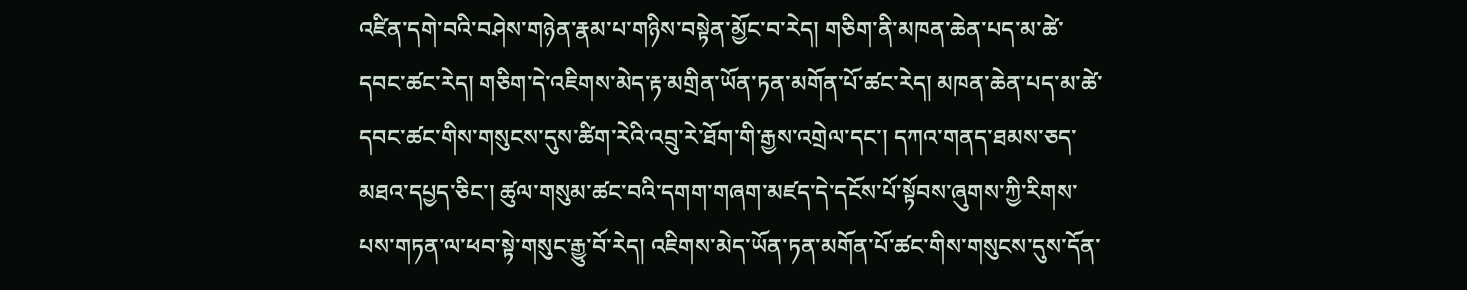འཛིན་དགེ་བའི་བཤེས་གཉེན་རྣམ་པ་གཉིས་བསྟེན་མྱོང་བ་རེད། གཅིག་ནི་མཁན་ཆེན་པད་མ་ཚེ་དབང་ཚང་རེད། གཅིག་དེ་འཇིགས་མེད་རྟ་མགྲིན་ཡོན་ཏན་མགོན་པོ་ཚང་རེད། མཁན་ཆེན་པད་མ་ཚེ་དབང་ཚང་གིས་གསུངས་དུས་ཚིག་རེའི་འབྲུ་རེ་ཐོག་གི་རྒྱས་འགྲེལ་དང་། དཀའ་གནད་ཐམས་ཅད་མཐའ་དཔྱད་ཅིང་། ཚུལ་གསུམ་ཚང་བའི་དགག་གཞག་མཛད་དེ་དངོས་པོ་སྟོབས་ཞུགས་ཀྱི་རིགས་པས་གཏན་ལ་ཕབ་སྟེ་གསུང་རྒྱུ་བོ་རེད། འཇིགས་མེད་ཡོན་ཏན་མགོན་པོ་ཚང་གིས་གསུངས་དུས་དོན་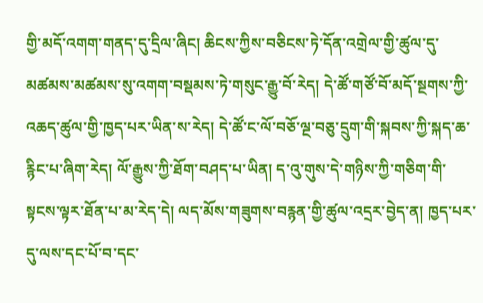གྱི་མདོ་འགག་གནད་དུ་དྲིལ་ཞིང། ཆིངས་ཀྱིས་བཅིངས་ཏེ་དོན་འགྲེལ་གྱི་ཚུལ་དུ་མཚམས་མཚམས་སུ་འགག་བསྡམས་ཏེ་གསུང་རྒྱུ་བོ་རེད། དེ་ཚོ་གཙོ་བོ་མདོ་སྔགས་ཀྱི་འཆད་ཚུལ་གྱི་ཁྱད་པར་ཡིན་ས་རེད། དེ་ཚོ་ང་ལོ་བཅོ་ལྔ་བཅུ་དྲུག་གི་སྐབས་ཀྱི་སྐད་ཆ་རྙིང་པ་ཞིག་རེད། ལོ་རྒྱུས་ཀྱི་ཐོག་བཤད་པ་ཡིན། ད་འུ་གུས་དེ་གཉིས་ཀྱི་གཅིག་གི་སྟངས་ལྟར་ཐོན་པ་མ་རེད་དེ། ལད་མོས་གཟུགས་བརྙན་གྱི་ཚུལ་འདྲར་བྱེད་ན། ཁྱད་པར་དུ་ལས་དང་པོ་བ་དང་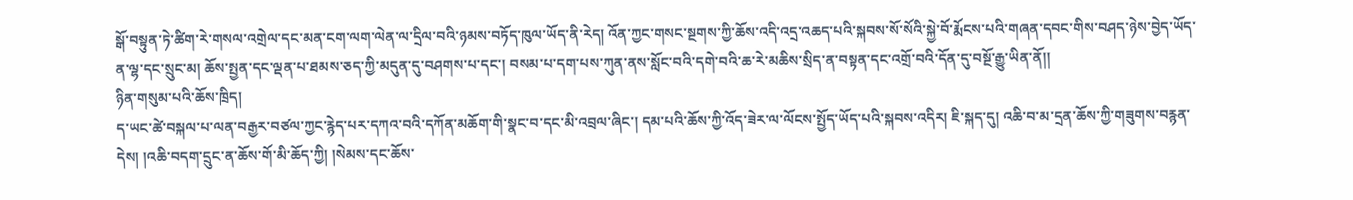སྒོ་བསྟུན་ཏེ་ཚིག་རེ་གསལ་འགྲེལ་དང་མན་ངག་ལག་ལེན་ལ་དྲིལ་བའི་ཉམས་བཏོད་ཁུལ་ཡོད་ནི་རེད། འོན་ཀྱང་གསང་སྔགས་ཀྱི་ཆོས་འདི་འདྲ་འཆད་པའི་སྐབས་སོ་སོའི་སྐྱེ་བོ་རྨོངས་པའི་གཞན་དབང་གིས་བཤད་ཉེས་བྱེད་ཡོད་ན་ལྷ་དང་སྲུང་མ། ཆོས་སྤྱན་དང་ལྡན་པ་ཐམས་ཅད་ཀྱི་མདུན་དུ་བཤགས་པ་དང་། བསམ་པ་དག་པས་ཀུན་ནས་སློང་བའི་དགེ་བའི་ཆ་རེ་མཆིས་སྲིད་ན་བསྟན་དང་འགྲོ་བའི་དོན་དུ་བསྔོ་རྒྱུ་ཡིན་ནོ།།
ཉིན་གསུམ་པའི་ཆོས་ཁྲིད།
ད་ཡང་ཚེ་བསྐལ་པ་ལན་བརྒྱར་བཙལ་ཀྱང་རྙེད་པར་དཀའ་བའི་དཀོན་མཆོག་གི་སྣང་བ་དང་མི་འབྲལ་ཞིང་། དམ་པའི་ཆོས་ཀྱི་འོད་ཟེར་ལ་ལོངས་སྤྱོད་ཡོད་པའི་སྐབས་འདིར། ཇི་སྐད་དུ། འཆི་བ་མ་དྲན་ཆོས་ཀྱི་གཟུགས་བརྙན་དེས། །འཆི་བདག་དྲུང་ན་ཆོས་གོ་མི་ཆོད་ཀྱི། །སེམས་དང་ཆོས་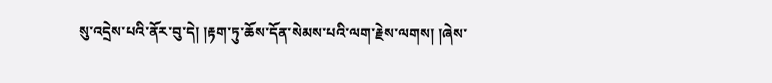སུ་འདྲེས་པའི་ནོར་བུ་དེ། །རྟག་ཏུ་ཆོས་དོན་སེམས་པའི་ལག་རྗེས་ལགས། །ཞེས་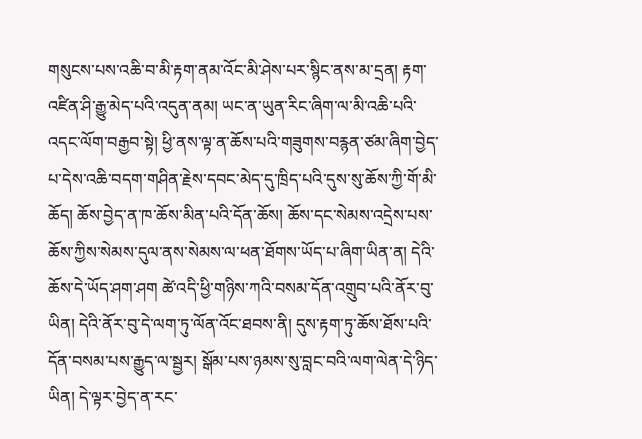གསུངས་པས་འཆི་བ་མི་རྟག་ནམ་འོང་མི་ཤེས་པར་སྙིང་ནས་མ་དྲན། རྟག་འཛིན་ཤི་རྒྱུ་མེད་པའི་འདུན་ནམ། ཡང་ན་ཡུན་རིང་ཞིག་ལ་མི་འཆི་པའི་འདང་ལོག་བརྒྱབ་སྟེ། ཕྱི་ནས་ལྟ་ན་ཆོས་པའི་གཟུགས་བརྙན་ཙམ་ཞིག་བྱེད་པ་དེས་འཆི་བདག་གཤིན་རྗེས་དབང་མེད་དུ་ཁྲིད་པའི་དུས་སུ་ཆོས་ཀྱི་གོ་མི་ཆོད། ཆོས་བྱེད་ན་ཁ་ཆོས་མིན་པའི་དོན་ཆོས། ཆོས་དང་སེམས་འདྲེས་པས་ཆོས་ཀྱིས་སེམས་དུལ་ནས་སེམས་ལ་ཕན་ཐོགས་ཡོད་པ་ཞིག་ཡིན་ན། དེའི་ཆོས་དེ་ཡོད་ཤག་ཤག ཚེ་འདི་ཕྱི་གཉིས་ཀའི་བསམ་དོན་འགྲུབ་པའི་ནོར་བུ་ཡིན། དེའི་ནོར་བུ་དེ་ལག་ཏུ་ལོན་འོང་ཐབས་ནི། དུས་རྟག་ཏུ་ཆོས་ཐོས་པའི་དོན་བསམ་པས་རྒྱུད་ལ་སྦྱར། སྒོམ་པས་ཉམས་སུ་བླང་བའི་ལག་ལེན་དེ་ཉིད་ཡིན། དེ་ལྟར་བྱེད་ན་རང་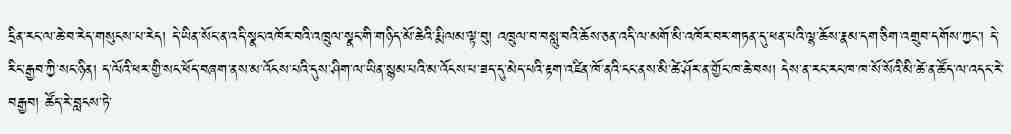དྲིན་རང་ལ་ཆེ་བ་རེད་གསུངས་པ་རེད། དེ་ཡིན་སོང་ན་འདི་སྣང་འཁོར་བའི་འཁྲུལ་སྣང་གི་གཉིད་མོ་ཆེའི་རྨི་ལམ་ལྟ་བུ། འཁྲུལ་བ་བསླུ་བའི་ཆོས་ཅན་འདི་ལ་མགོ་མི་འཁོར་བར་གཏན་དུ་ཕན་པའི་ལྷ་ཆོས་རྣམ་དག་ཅིག་འགྲུབ་དགོས་ཀྱང་། དེ་རིང་རྒྱབ་ཀྱི་སང་ཉིན། ད་ལོའི་ཕར་གྱི་སང་ཕོད་བཞག་ནས་མ་འོངས་པའི་དུས་ཤིག་ལ་ཡིན་སྙམ་པའི་མ་འོངས་པ་ཟད་དུ་མེད་པའི་རྟག་འཛིན་ཁོ་ནའི་ངང་ནས་མི་ཚེ་ཤོར་ན་གྱོང་ཁ་ཆེ་བས། དེས་ན་རང་རང་ཁ་ཁ་སོ་སོའི་མི་ཚེ་ན་ཚོད་ལ་འདང་རེ་བརྒྱབ། ཚོད་རེ་བླངས་ཏེ་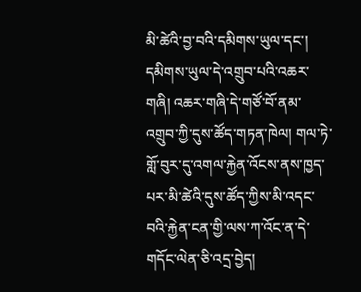མི་ཚེའི་བྱ་བའི་དམིགས་ཡུལ་དང་། དམིགས་ཡུལ་དེ་འགྲུབ་པའི་འཆར་གཞི། འཆར་གཞི་དེ་གཙོ་བོ་ནམ་འགྲུབ་ཀྱི་དུས་ཚོད་གཏན་ཁེལ། གལ་ཏེ་གློ་བུར་དུ་འགལ་རྐྱེན་འོངས་ནས་ཁྱད་པར་མི་ཚེའི་དུས་ཚོད་ཀྱིས་མི་འདང་བའི་རྐྱེན་ངན་གྱི་ལས་ཀ་འོང་ན་དེ་གདོང་ལེན་ཅི་འདྲ་བྱེད།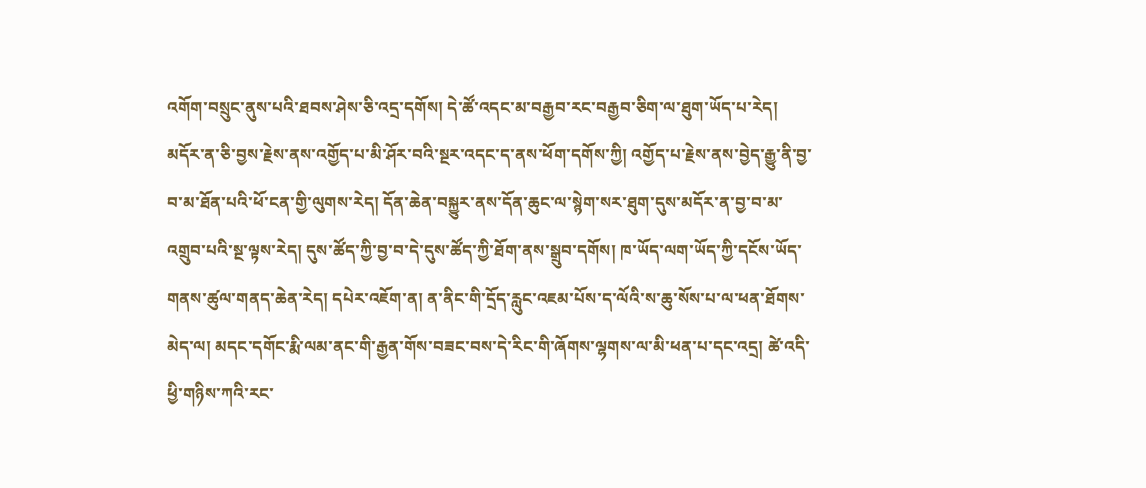འགོག་བསྲུང་ནུས་པའི་ཐབས་ཤེས་ཅི་འདྲ་དགོས། དེ་ཚོ་འདང་མ་བརྒྱབ་རང་བརྒྱབ་ཅིག་ལ་ཐུག་ཡོད་པ་རེད། མདོར་ན་ཅི་བྱས་རྗེས་ནས་འགྱོད་པ་མི་ཤོར་བའི་སྔར་འདང་ད་ནས་ཕོག་དགོས་ཀྱི། འགྱོད་པ་རྗེས་ནས་བྱེད་རྒྱུ་ནི་བྱ་བ་མ་ཐོན་པའི་ཕོ་ངན་གྱི་ལུགས་རེད། དོན་ཆེན་བསྐྱུར་ནས་དོན་ཆུང་ལ་སྙེག་སར་ཐུག་དུས་མདོར་ན་བྱ་བ་མ་འགྲུབ་པའི་སྔ་ལྟས་རེད། དུས་ཚོད་ཀྱི་བྱ་བ་དེ་དུས་ཚོད་ཀྱི་ཐོག་ནས་སྒྲུབ་དགོས། ཁ་ཡོད་ལག་ཡོད་ཀྱི་དངོས་ཡོད་གནས་ཚུལ་གནད་ཆེན་རེད། དཔེར་འཇོག་ན། ན་ནིང་གི་དྲོད་རླུང་འཇམ་པོས་ད་ལོའི་ས་ཆུ་སོས་པ་ལ་ཕན་ཐོགས་མེད་ལ། མདང་དགོང་རྨི་ལམ་ནང་གི་རྒྱན་གོས་བཟང་བས་དེ་རིང་གི་ཞོགས་ལྷགས་ལ་མི་ཕན་པ་དང་འདྲ། ཚེ་འདི་ཕྱི་གཉིས་ཀའི་རང་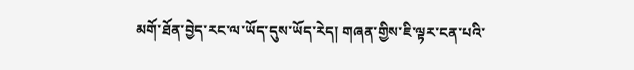མགོ་ཐོན་བྱེད་རང་ལ་ཡོད་དུས་ཡོད་རེད། གཞན་གྱིས་ཇི་ལྟར་ངན་པའི་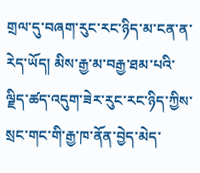གྲལ་དུ་བཞག་རུང་རང་ཉིད་མ་ངན་ན་རེད་ཡོད། མིས་རྒྱ་མ་བརྒྱ་ཐམ་པའི་ལྗིད་ཚད་འདུག་ཟེར་རུང་རང་ཉིད་ཀྱིས་སྲང་གང་གི་རྒྱ་ཁ་ནོན་བྱེད་མེད་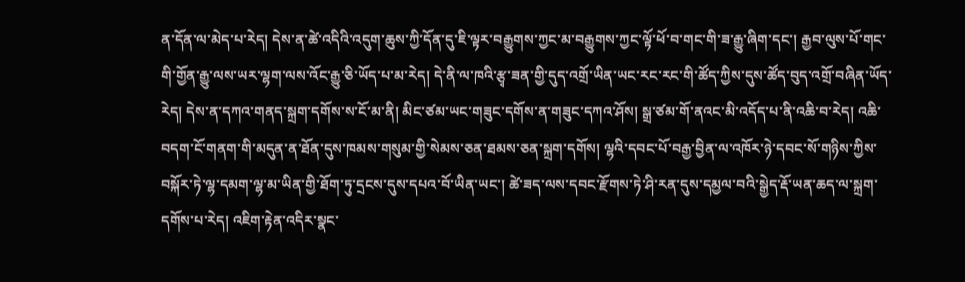ན་དོན་ལ་མེད་པ་རེད། དེས་ན་ཚེ་འདིའི་འདུག་ཆུས་ཀྱི་དོན་དུ་ཇི་ལྟར་བརྒྱུགས་ཀྱང་མ་བརྒྱུགས་ཀྱང་ལྟོ་ཕོ་བ་གང་གི་ཟ་རྒྱུ་ཞིག་དང་། རྒྱབ་ལུས་པོ་གང་གི་གྱོན་རྒྱུ་ལས་ཡར་ལྷག་ལས་འོང་རྒྱུ་ཅི་ཡོད་པ་མ་རེད། དེ་ནི་ལ་ཁའི་རྩྭ་ཟན་གྱི་དུད་འགྲོ་ཡིན་ཡང་རང་རང་གི་ཚོད་ཀྱིས་དུས་ཚོད་བུད་འགྲོ་བཞིན་ཡོད་རེད། དེས་ན་དཀའ་གནད་སྐྲག་དགོས་ས་ངོ་མ་ནི། མིང་ཙམ་ཡང་གཟུང་དགོས་ན་གཟུང་དཀའ་ཤོས། སྒྲ་ཙམ་གོ་ནའང་མི་འདོད་པ་ནི་འཆི་བ་རེད། འཆི་བདག་ངོ་གནག་གི་མདུན་ན་ཐོན་དུས་ཁམས་གསུམ་གྱི་སེམས་ཅན་ཐམས་ཅན་སྐྲག་དགོས། ལྷའི་དབང་པོ་བརྒྱ་བྱིན་ལ་འཁོར་ཉེ་དབང་སོ་གཉིས་ཀྱིས་བསྐོར་ཏེ་ལྷ་དམག་ལྷ་མ་ཡིན་གྱི་ཐོག་ཏུ་དྲངས་དུས་དཔའ་བོ་ཡིན་ཡང་། ཚེ་ཟད་ལས་དབང་རྫོགས་ཏེ་ཤི་རན་དུས་དམྱལ་བའི་སྒྱེད་རྡོ་ཡན་ཆད་ལ་སྐྲག་དགོས་པ་རེད། འཇིག་རྟེན་འདིར་སྣང་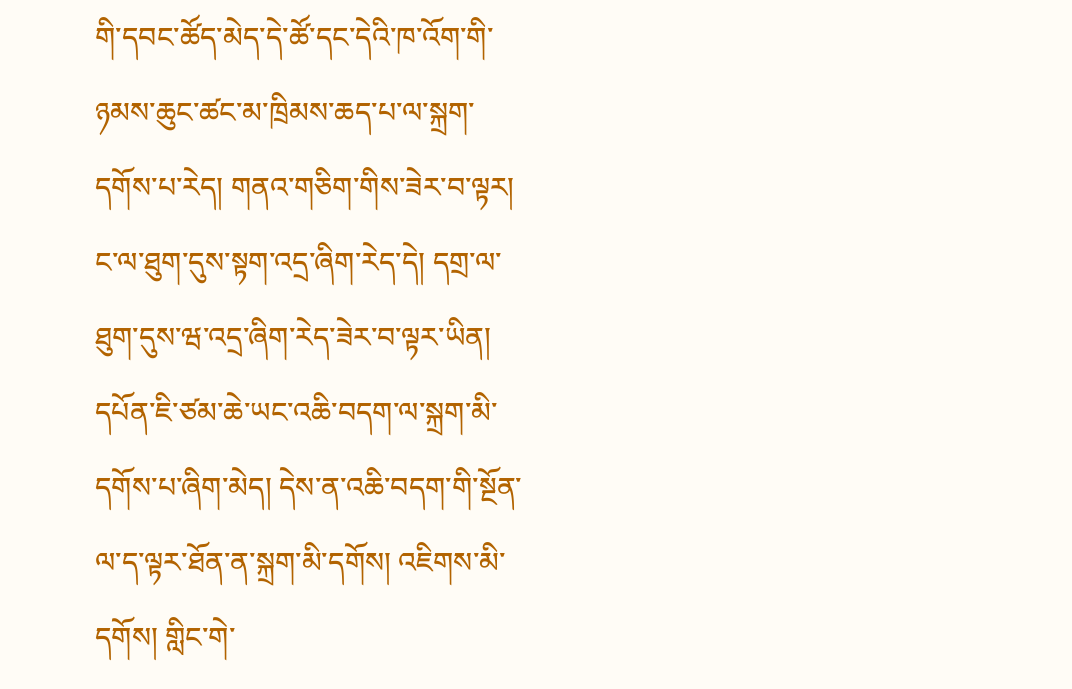གི་དབང་ཚོད་མེད་དེ་ཚོ་དང་དེའི་ཁ་འོག་གི་ཉམས་ཆུང་ཚང་མ་ཁྲིམས་ཆད་པ་ལ་སྐྲག་དགོས་པ་རེད། གནའ་གཅིག་གིས་ཟེར་བ་ལྟར། ང་ལ་ཐུག་དུས་སྟག་འདྲ་ཞིག་རེད་དེ། དགྲ་ལ་ཐུག་དུས་ཝ་འདྲ་ཞིག་རེད་ཟེར་བ་ལྟར་ཡིན། དཔོན་ཇི་ཙམ་ཆེ་ཡང་འཆི་བདག་ལ་སྐྲག་མི་དགོས་པ་ཞིག་མེད། དེས་ན་འཆི་བདག་གི་སྔོན་ལ་ད་ལྟར་ཐོན་ན་སྐྲག་མི་དགོས། འཇིགས་མི་དགོས། གླིང་གེ་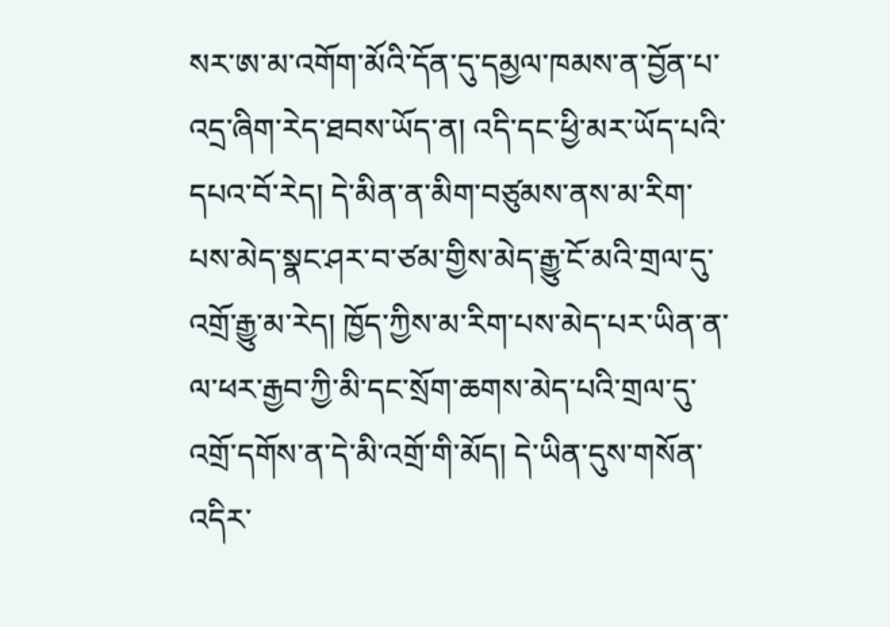སར་ཨ་མ་འགོག་མོའི་དོན་དུ་དམྱལ་ཁམས་ན་བྱོན་པ་འདྲ་ཞིག་རེད་ཐབས་ཡོད་ན། འདི་དང་ཕྱི་མར་ཡོད་པའི་དཔའ་བོ་རེད། དེ་མིན་ན་མིག་བཙུམས་ནས་མ་རིག་པས་མེད་སྣང་ཤར་བ་ཙམ་གྱིས་མེད་རྒྱུ་ངོ་མའི་གྲལ་དུ་འགྲོ་རྒྱུ་མ་རེད། ཁྱོད་ཀྱིས་མ་རིག་པས་མེད་པར་ཡིན་ན་ལ་ཕར་རྒྱབ་ཀྱི་མི་དང་སྲོག་ཆགས་མེད་པའི་གྲལ་དུ་འགྲོ་དགོས་ན་དེ་མི་འགྲོ་གི་མོད། དེ་ཡིན་དུས་གསོན་འདིར་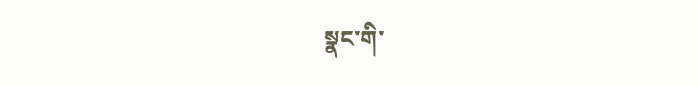སྣང་གི་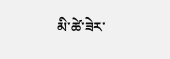མི་ཚེ་ཟེར་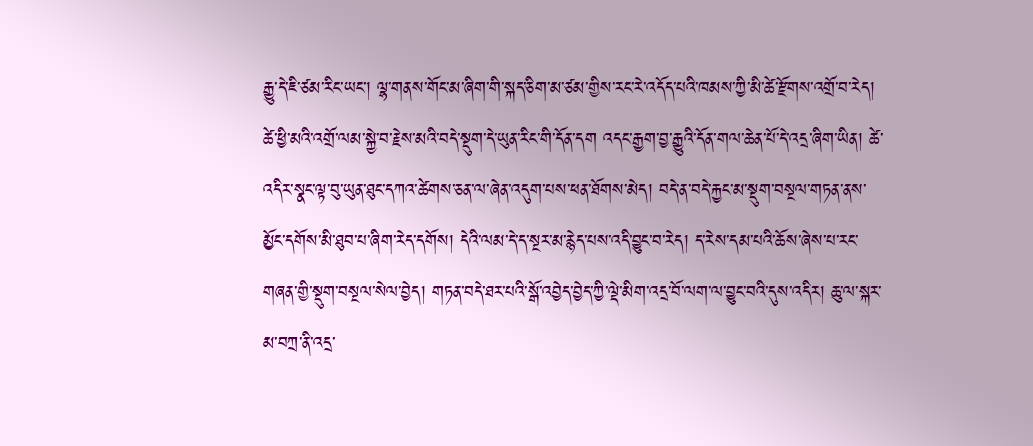རྒྱུ་དེ་ཇི་ཙམ་རིང་ཡང་། ལྷ་གནས་གོང་མ་ཞིག་གི་སྐད་ཅིག་མ་ཙམ་གྱིས་རང་རེ་འདོད་པའི་ཁམས་ཀྱི་མི་ཚེ་རྫོགས་འགྲོ་བ་རེད། ཚེ་ཕྱི་མའི་འགྲོ་ལམ་སྐྱེ་བ་རྗེས་མའི་བདེ་སྡུག་དེ་ཡུན་རིང་གི་དོན་དག འདང་རྒྱག་བྱ་རྒྱུའི་དོན་གལ་ཆེན་པོ་དེ་འདྲ་ཞིག་ཡིན། ཚེ་འདིར་སྣང་ལྟ་བུ་ཡུན་ཐུང་དཀའ་ཚེགས་ཅན་ལ་ཞེན་འདུག་པས་ཕན་ཐོགས་མེད། བདེ་ན་བདེ་རྐྱང་མ་སྡུག་བསྔལ་གཏན་ནས་མྱོང་དགོས་མི་ཐུབ་པ་ཞིག་རེད་དགོས། དེའི་ལམ་དེ་ད་སྔར་མ་རྙེད་པས་འདི་བྱུང་བ་རེད། ད་རེས་དམ་པའི་ཆོས་ཞེས་པ་རང་གཞན་གྱི་སྡུག་བསྔལ་སེལ་བྱེད། གཏན་བདེ་ཐར་པའི་སྒོ་འབྱེད་བྱེད་ཀྱི་ལྡེ་མིག་འདྲ་བོ་ལག་ལ་བྱུང་བའི་དུས་འདིར། ཆུ་ལ་སྐར་མ་བཀྲ་ནི་འདྲ་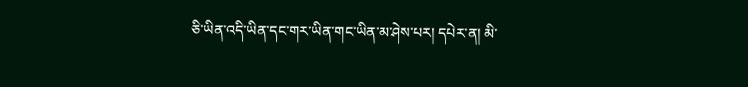ཅི་ཡིན་འདི་ཡིན་དང་གར་ཡིན་གང་ཡིན་མ་ཤེས་པར། དཔེར་ན། མི་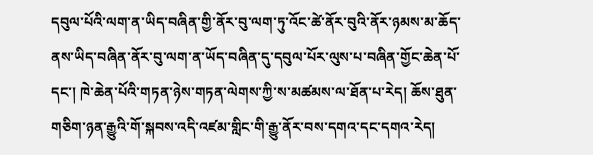དབུལ་པོའི་ལག་ན་ཡིད་བཞིན་གྱི་ནོར་བུ་ལག་ཏུ་འོང་ཚེ་ནོར་བུའི་ནོར་ཉམས་མ་ཆོད་ནས་ཡིད་བཞིན་ནོར་བུ་ལག་ན་ཡོད་བཞིན་དུ་དབུལ་པོར་ལུས་པ་བཞིན་གྱོང་ཆེན་པོ་དང་། ཁེ་ཆེན་པོའི་གཏན་ཉེས་གཏན་ལེགས་ཀྱི་ས་མཚམས་ལ་ཐོན་པ་རེད། ཆོས་ཐུན་གཅིག་ཉན་རྒྱུའི་གོ་སྐབས་འདི་འཛམ་གླིང་གི་རྒྱུ་ནོར་བས་དགའ་དང་དགའ་རེད།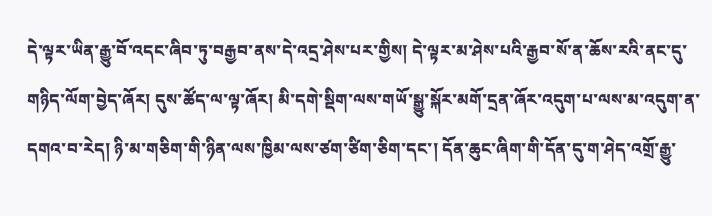དེ་ལྟར་ཡིན་རྒྱུ་བོ་འདང་ཞིབ་ཏུ་བརྒྱབ་ནས་དེ་འདྲ་ཤེས་པར་གྱིས། དེ་ལྟར་མ་ཤེས་པའི་རྒྱབ་སོ་ན་ཆོས་རའི་ནང་དུ་གཉིད་ལོག་བྱེད་ཞོར། དུས་ཚོད་ལ་ལྟ་ཞོར། མི་དགེ་སྡིག་ལས་གཡོ་སྒྱུ་སྐོར་མགོ་དྲན་ཞོར་འདུག་པ་ལས་མ་འདུག་ན་དགའ་བ་རེད། ཉི་མ་གཅིག་གི་ཉིན་ལས་ཁྱིམ་ལས་ཙག་ཙིག་ཅིག་དང་། དོན་ཆུང་ཞིག་གི་དོན་དུ་ག་ཤེད་འགྲོ་རྒྱུ་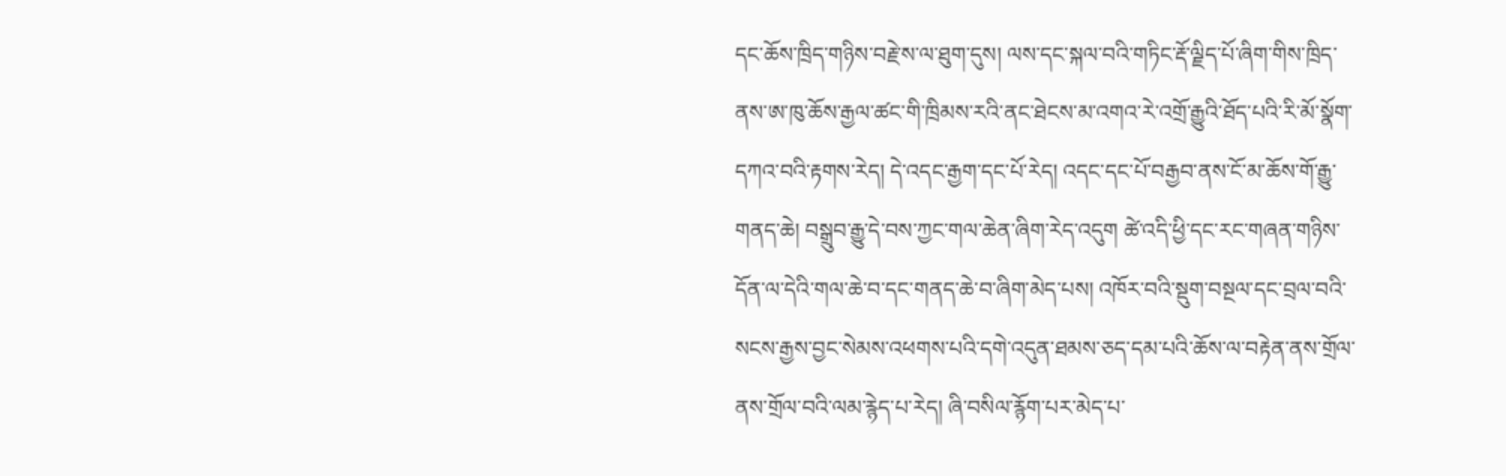དང་ཆོས་ཁྲིད་གཉིས་བརྗེ་ས་ལ་ཐུག་དུས། ལས་དང་སྐལ་བའི་གཏིང་རྡོ་ལྗིད་པོ་ཞིག་གིས་ཁྲིད་ནས་ཨ་ཁུ་ཆོས་རྒྱལ་ཚང་གི་ཁྲིམས་རའི་ནང་ཐེངས་མ་འགའ་རེ་འགྲོ་རྒྱུའི་ཐོད་པའི་རི་མོ་སྣོག་དཀའ་བའི་རྟགས་རེད། དེ་འདང་རྒྱག་དང་པོ་རེད། འདང་དང་པོ་བརྒྱབ་ནས་ངོ་མ་ཆོས་གོ་རྒྱུ་གནད་ཆེ། བསྒྲུབ་རྒྱུ་དེ་བས་ཀྱང་གལ་ཆེན་ཞིག་རེད་འདུག ཚེ་འདི་ཕྱི་དང་རང་གཞན་གཉིས་དོན་ལ་དེའི་གལ་ཆེ་བ་དང་གནད་ཆེ་བ་ཞིག་མེད་པས། འཁོར་བའི་སྡུག་བསྔལ་དང་བྲལ་བའི་སངས་རྒྱས་བྱང་སེམས་འཕགས་པའི་དགེ་འདུན་ཐམས་ཅད་དམ་པའི་ཆོས་ལ་བརྟེན་ནས་གྲོལ་ནས་གྲོལ་བའི་ལམ་རྙེད་པ་རེད། ཞི་བསིལ་རྙོག་པར་མེད་པ་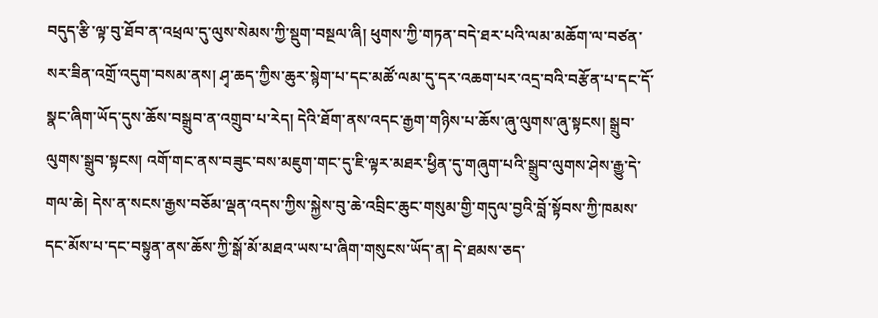བདུད་རྩི་ལྟ་བུ་ཐོབ་ན་འཕྲལ་དུ་ལུས་སེམས་ཀྱི་སྡུག་བསྔལ་ཞི། ཕུགས་ཀྱི་གཏན་བདེ་ཐར་པའི་ལམ་མཆོག་ལ་བཙན་སར་ཟིན་འགྲོ་འདུག་བསམ་ནས། ཤྭ་ཆད་ཀྱིས་ཆུར་སྙེག་པ་དང་མཚོ་ལམ་དུ་དར་འཆག་པར་འདྲ་བའི་བརྩོན་པ་དང་དོ་སྣང་ཞིག་ཡོད་དུས་ཆོས་བསྒྲུབ་ན་འགྲུབ་པ་རེད། དེའི་ཐོག་ནས་འདང་རྒྱག་གཉིས་པ་ཆོས་ཞུ་ལུགས་ཞུ་སྟངས། སྒྲུབ་ལུགས་སྒྲུབ་སྟངས། འགོ་གང་ནས་བཟུང་བས་མཇུག་གང་དུ་ཇི་ལྟར་མཐར་ཕྱིན་དུ་གཞུག་པའི་སྒྲུབ་ལུགས་ཤེས་རྒྱུ་དེ་གལ་ཆེ། དེས་ན་སངས་རྒྱས་བཅོམ་ལྡན་འདས་ཀྱིས་སྐྱེས་བུ་ཆེ་འབྲིང་ཆུང་གསུམ་གྱི་གདུལ་བྱའི་བློ་སྟོབས་ཀྱི་ཁམས་དང་མོས་པ་དང་བསྟུན་ནས་ཆོས་ཀྱི་སྒོ་མོ་མཐའ་ཡས་པ་ཞིག་གསུངས་ཡོད་ན། དེ་ཐམས་ཅད་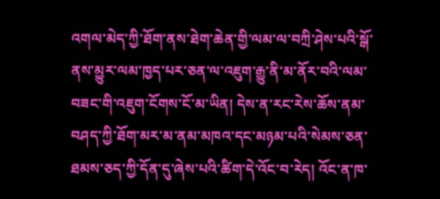འགལ་མེད་ཀྱི་ཐོག་ནས་ཐེག་ཆེན་གྱི་ལམ་ལ་བཀྲི་ཤེས་པའི་སྒོ་ནས་མྱུར་ལམ་ཁྱད་པར་ཅན་ལ་འཇུག་རྒྱུ་ནི་མ་ནོར་བའི་ལམ་བཟང་གི་འཇུག་ངོགས་ངོ་མ་ཡིན། དེས་ན་རང་རེས་ཆོས་ནམ་བཤད་ཀྱི་ཐོག་མར་མ་ནམ་མཁའ་དང་མཉམ་པའི་སེམས་ཅན་ཐམས་ཅད་ཀྱི་དོན་དུ་ཞེས་པའི་ཚིག་དེ་འོང་བ་རེད། འོང་ན་ཁ་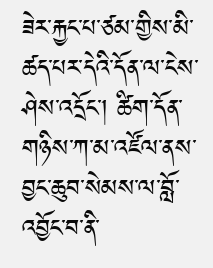ཟེར་རྐྱང་པ་ཙམ་གྱིས་མི་ཚད་པར་དེའི་དོན་ལ་ངེས་ཤེས་འདྲོང་། ཚིག་དོན་གཉིས་ཀ་མ་འཛོལ་ནས་བྱང་ཆུབ་སེམས་ལ་བློ་འབྱོང་བ་ནི་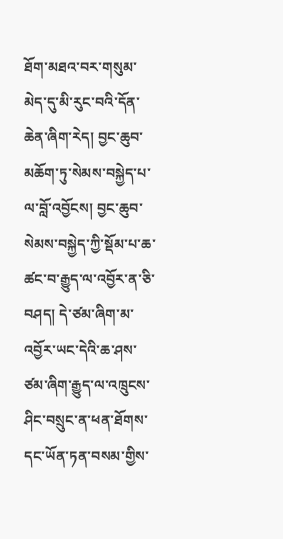ཐོག་མཐའ་བར་གསུམ་མེད་དུ་མི་རུང་བའི་དོན་ཆེན་ཞིག་རེད། བྱང་ཆུབ་མཆོག་ཏུ་སེམས་བསྐྱེད་པ་ལ་བློ་འབྱོངས། བྱང་ཆུབ་སེམས་བསྐྱེད་ཀྱི་སྡོམ་པ་ཆ་ཚང་བ་རྒྱུད་ལ་འབྱོར་ན་ཅི་བཤད། དེ་ཙམ་ཞིག་མ་འབྱོར་ཡང་དེའི་ཆ་ཤས་ཙམ་ཞིག་རྒྱུད་ལ་འཁྲུངས་ཤིང་བསྲུང་ན་ཕན་ཐོགས་དང་ཡོན་ཏན་བསམ་གྱིས་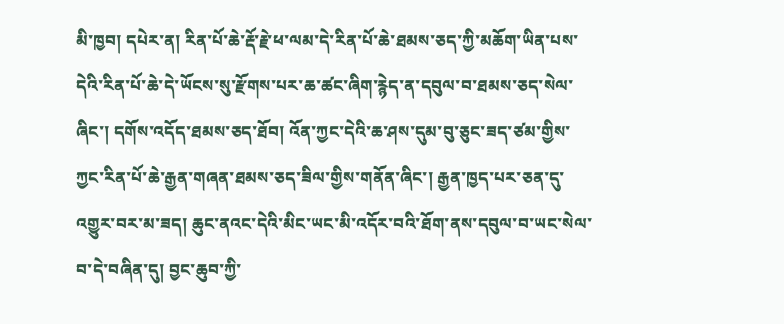མི་ཁྱབ། དཔེར་ན། རིན་པོ་ཆེ་རྡོ་རྗེ་ཕ་ལམ་དེ་རིན་པོ་ཆེ་ཐམས་ཅད་ཀྱི་མཆོག་ཡིན་པས་དེའི་རིན་པོ་ཆེ་དེ་ཡོངས་སུ་རྫོགས་པར་ཆ་ཚང་ཞིག་རྙེད་ན་དབུལ་བ་ཐམས་ཅད་སེལ་ཞིང་། དགོས་འདོད་ཐམས་ཅད་ཐོབ། འོན་ཀྱང་དེའི་ཆ་ཤས་དུམ་བུ་ཅུང་ཟད་ཙམ་གྱིས་ཀྱང་རིན་པོ་ཆེ་རྒྱན་གཞན་ཐམས་ཅད་ཟིལ་གྱིས་གནོན་ཞིང་། རྒྱན་ཁྱད་པར་ཅན་དུ་འགྱུར་བར་མ་ཟད། ཆུང་ནའང་དེའི་མིང་ཡང་མི་འདོར་བའི་ཐོག་ནས་དབུལ་བ་ཡང་སེལ་བ་དེ་བཞིན་དུ། བྱང་ཆུབ་ཀྱི་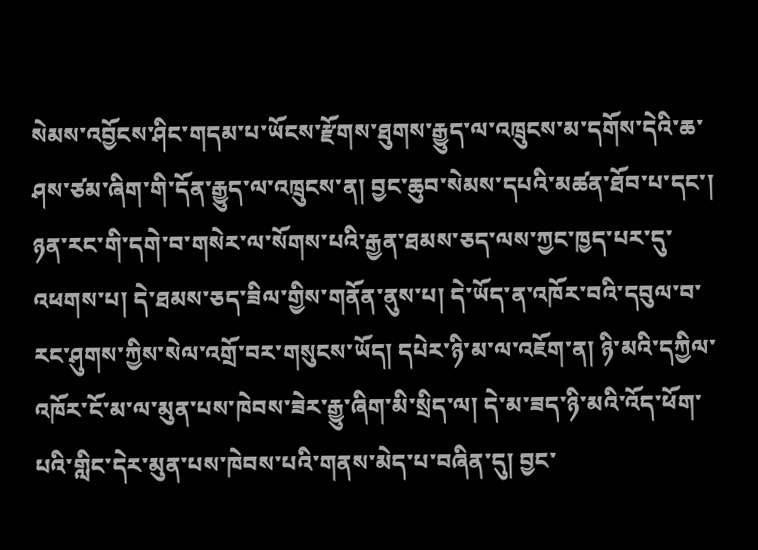སེམས་འབྱོངས་ཤིང་གདམ་པ་ཡོངས་རྫོགས་ཐུགས་རྒྱུད་ལ་འཁྲུངས་མ་དགོས་དེའི་ཆ་ཤས་ཙམ་ཞིག་གི་དོན་རྒྱུད་ལ་འཁྲུངས་ན། བྱང་ཆུབ་སེམས་དཔའི་མཚན་ཐོབ་པ་དང་། ཉན་རང་གི་དགེ་བ་གསེར་ལ་སོགས་པའི་རྒྱན་ཐམས་ཅད་ལས་ཀྱང་ཁྱད་པར་དུ་འཕགས་པ། དེ་ཐམས་ཅད་ཟིལ་གྱིས་གནོན་ནུས་པ། དེ་ཡོད་ན་འཁོར་བའི་དབུལ་བ་རང་ཤུགས་ཀྱིས་སེལ་འགྲོ་བར་གསུངས་ཡོད། དཔེར་ཉི་མ་ལ་འཇོག་ན། ཉི་མའི་དཀྱིལ་འཁོར་ངོ་མ་ལ་མུན་པས་ཁེབས་ཟེར་རྒྱུ་ཞིག་མི་སྲིད་ལ། དེ་མ་ཟད་ཉི་མའི་འོད་ཕོག་པའི་གླིང་དེར་མུན་པས་ཁེབས་པའི་གནས་མེད་པ་བཞིན་དུ། བྱང་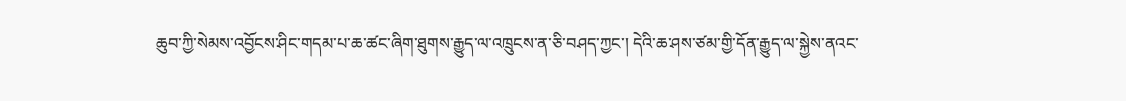ཆུབ་ཀྱི་སེམས་འབྱོངས་ཤིང་གདམ་པ་ཆ་ཚང་ཞིག་ཐུགས་རྒྱུད་ལ་འཁྲུངས་ན་ཅི་བཤད་ཀྱང་། དེའི་ཆ་ཤས་ཙམ་གྱི་དོན་རྒྱུད་ལ་སྐྱེས་ནའང་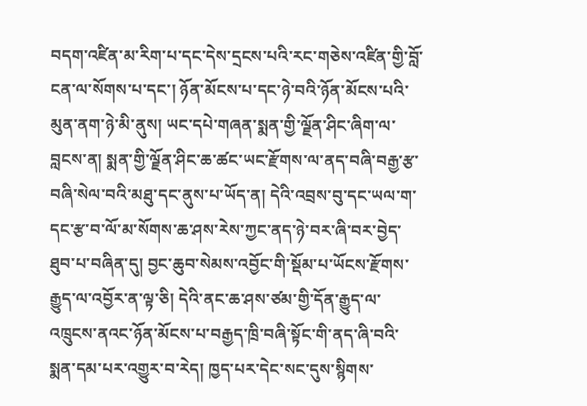བདག་འཛིན་མ་རིག་པ་དང་དེས་དྲངས་པའི་རང་གཅེས་འཛིན་གྱི་བློ་ངན་ལ་སོགས་པ་དང་། ཉོན་མོངས་པ་དང་ཉེ་བའི་ཉོན་མོངས་པའི་མུན་ནག་ཉེ་མི་ནུས། ཡང་དཔེ་གཞན་སྨན་གྱི་ལྗོན་ཤིང་ཞིག་ལ་བླངས་ན། སྨན་གྱི་ལྗོན་ཤིང་ཆ་ཚང་ཡང་རྫོགས་ལ་ནད་བཞི་བརྒྱ་རྩ་བཞི་སེལ་བའི་མཐུ་དང་ནུས་པ་ཡོད་ན། དེའི་འབྲས་བུ་དང་ཡལ་ག་དང་རྩ་བ་ལོ་མ་སོགས་ཆ་ཤས་རེས་ཀྱང་ནད་ཉེ་བར་ཞི་བར་བྱེད་ཐུབ་པ་བཞིན་དུ། བྱང་ཆུབ་སེམས་འབྱོང་གི་སྡོམ་པ་ཡོངས་རྫོགས་རྒྱུད་ལ་འབྱོར་ན་ལྟ་ཅི། དེའི་ནང་ཆ་ཤས་ཙམ་གྱི་དོན་རྒྱུད་ལ་འཁྲུངས་ནའང་ཉོན་མོངས་པ་བརྒྱད་ཁྲི་བཞི་སྟོང་གི་ནད་ཞི་བའི་སྨན་དམ་པར་འགྱུར་བ་རེད། ཁྱད་པར་དེང་སང་དུས་སྙིགས་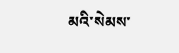མའི་སེམས་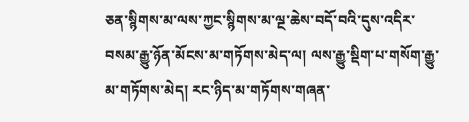ཅན་སྙིགས་མ་ལས་ཀྱང་སྙིགས་མ་ལྔ་ཆེས་བདོ་བའི་དུས་འདིར་བསམ་རྒྱུ་ཉོན་མོངས་མ་གཏོགས་མེད་ལ། ལས་རྒྱུ་སྡིག་པ་གསོག་རྒྱུ་མ་གཏོགས་མེད། རང་ཉིད་མ་གཏོགས་གཞན་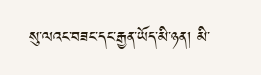སུ་ལའང་བཟང་དང་རྒྱན་ཡོད་མི་ཉན། མི་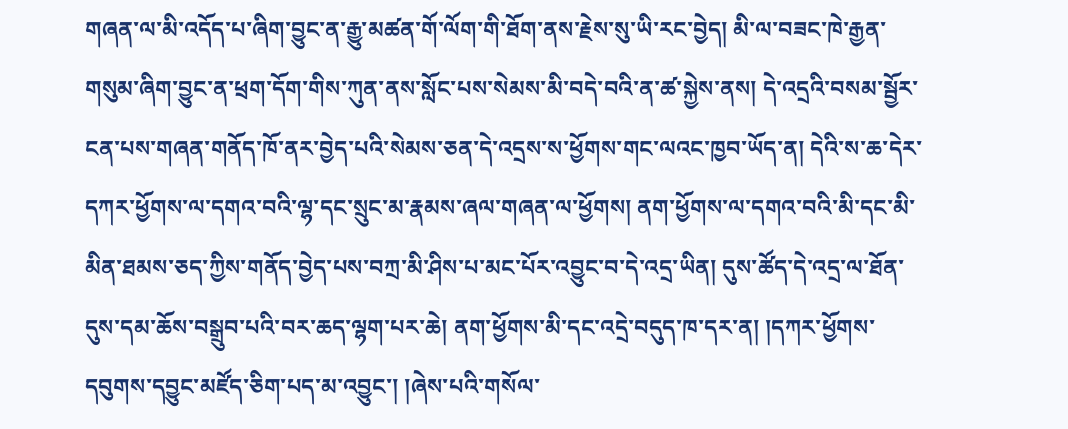གཞན་ལ་མི་འདོད་པ་ཞིག་བྱུང་ན་རྒྱུ་མཚན་གོ་ལོག་གི་ཐོག་ནས་རྗེས་སུ་ཡི་རང་བྱེད། མི་ལ་བཟང་ཁེ་རྒྱན་གསུམ་ཞིག་བྱུང་ན་ཕྲག་དོག་གིས་ཀུན་ནས་སློང་པས་སེམས་མི་བདེ་བའི་ན་ཚ་སྐྱེས་ནས། དེ་འདྲའི་བསམ་སྦྱོར་ངན་པས་གཞན་གནོད་ཁོ་ནར་བྱེད་པའི་སེམས་ཅན་དེ་འདྲས་ས་ཕྱོགས་གང་ལའང་ཁྱབ་ཡོད་ན། དེའི་ས་ཆ་དེར་དཀར་ཕྱོགས་ལ་དགའ་བའི་ལྷ་དང་སྲུང་མ་རྣམས་ཞལ་གཞན་ལ་ཕྱོགས། ནག་ཕྱོགས་ལ་དགའ་བའི་མི་དང་མི་མིན་ཐམས་ཅད་ཀྱིས་གནོད་བྱེད་པས་བཀྲ་མི་ཤིས་པ་མང་པོར་འབྱུང་བ་དེ་འདྲ་ཡིན། དུས་ཚོད་དེ་འདྲ་ལ་ཐོན་དུས་དམ་ཆོས་བསྒྲུབ་པའི་བར་ཆད་ལྷག་པར་ཆེ། ནག་ཕྱོགས་མི་དང་འདྲེ་བདུད་ཁ་དར་ན། །དཀར་ཕྱོགས་དབུགས་དབྱུང་མཛོད་ཅིག་པད་མ་འབྱུང་། །ཞེས་པའི་གསོལ་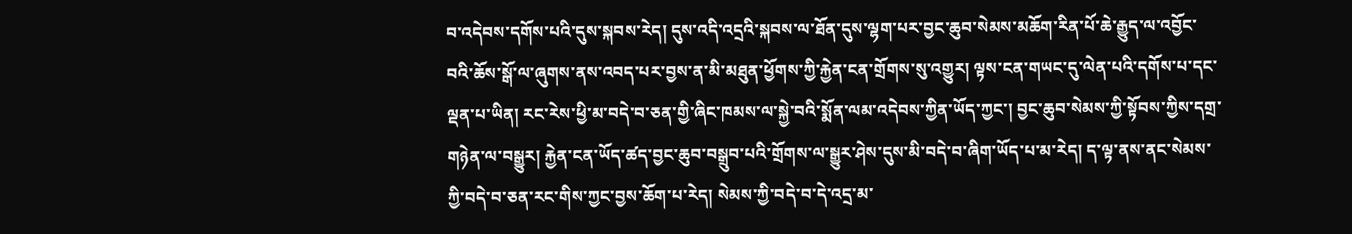བ་འདེབས་དགོས་པའི་དུས་སྐབས་རེད། དུས་འདི་འདྲའི་སྐབས་ལ་ཐོན་དུས་ལྷག་པར་བྱང་ཆུབ་སེམས་མཆོག་རིན་པོ་ཆེ་རྒྱུད་ལ་འབྱོང་བའི་ཆོས་སྒོ་ལ་ཞུགས་ནས་འབད་པར་བྱས་ན་མི་མཐུན་ཕྱོགས་ཀྱི་རྐྱེན་ངན་གྲོགས་སུ་འགྱུར། ལྟས་ངན་གཡང་དུ་ལེན་པའི་དགོས་པ་དང་ལྡན་པ་ཡིན། རང་རེས་ཕྱི་མ་བདེ་བ་ཅན་གྱི་ཞིང་ཁམས་ལ་སྐྱེ་བའི་སྨོན་ལམ་འདེབས་ཀྱིན་ཡོད་ཀྱང་། བྱང་ཆུབ་སེམས་ཀྱི་སྟོབས་ཀྱིས་དགྲ་གཉེན་ལ་བསྒྱུར། རྐྱེན་ངན་ཡོད་ཚད་བྱང་ཆུབ་བསྒྲུབ་པའི་གྲོགས་ལ་སྒྱུར་ཤེས་དུས་མི་བདེ་བ་ཞིག་ཡོད་པ་མ་རེད། ད་ལྟ་ནས་ནང་སེམས་ཀྱི་བདེ་བ་ཅན་རང་གིས་ཀྱང་བྱས་ཆོག་པ་རེད། སེམས་ཀྱི་བདེ་བ་དེ་འདྲ་མ་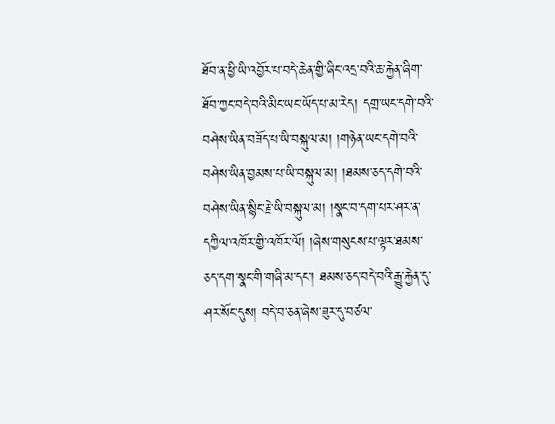ཐོབ་ན་ཕྱི་ཡི་འབྱོར་པ་བདེ་ཆེན་གྱི་ཞིང་འདྲ་བའི་ཆ་རྐྱེན་ཞིག་ཐོབ་ཀྱང་བདེ་བའི་མིང་ཡང་ཡོད་པ་མ་རེད། དགྲ་ཡང་དགེ་བའི་བཤེས་ཡིན་བཟོད་པ་ཡི་བསྐུལ་མ། །གཉེན་ཡང་དགེ་བའི་བཤེས་ཡིན་བྱམས་པ་ཡི་བསྐུལ་མ། །ཐམས་ཅད་དགེ་བའི་བཤེས་ཡིན་སྙིང་རྗེ་ཡི་བསྐུལ་མ། །སྣང་བ་དག་པར་ཤར་ན་དཀྱིལ་འཁོར་གྱི་འཁོར་ལོ། །ཞེས་གསུངས་པ་ལྟར་ཐམས་ཅད་དག་སྣང་གི་གཞི་མ་དང་། ཐམས་ཅད་བདེ་བའི་རྒྱུ་རྐྱེན་དུ་ཤར་སོང་དུས། བདེ་བ་ཅན་ཞེས་ཟུར་དུ་བཙལ་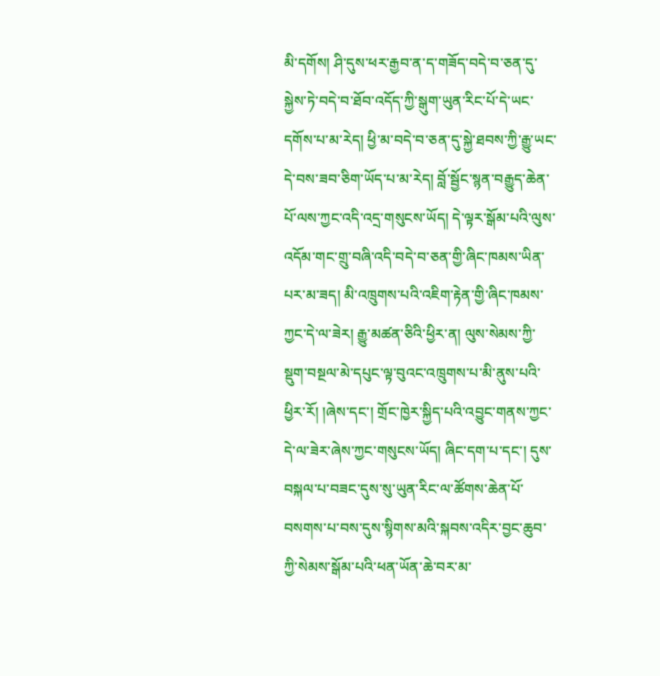མི་དགོས། ཤི་དུས་ཕར་རྒྱབ་ན་ད་གཟོད་བདེ་བ་ཅན་དུ་སྐྱེས་ཏེ་བདེ་བ་ཐོབ་འདོད་ཀྱི་སྒུག་ཡུན་རིང་པོ་དེ་ཡང་དགོས་པ་མ་རེད། ཕྱི་མ་བདེ་བ་ཅན་དུ་སྐྱེ་ཐབས་ཀྱི་རྒྱུ་ཡང་དེ་བས་ཟབ་ཅིག་ཡོད་པ་མ་རེད། བློ་སྦྱོང་སྙན་བརྒྱུད་ཆེན་པོ་ལས་ཀྱང་འདི་འདྲ་གསུངས་ཡོད། དེ་ལྟར་སྒོམ་པའི་ལུས་འདོམ་གང་གྲུ་བཞི་འདི་བདེ་བ་ཅན་གྱི་ཞིང་ཁམས་ཡིན་པར་མ་ཟད། མི་འཁྲུགས་པའི་འཇིག་རྟེན་གྱི་ཞིང་ཁམས་ཀྱང་དེ་ལ་ཟེར། རྒྱུ་མཚན་ཅིའི་ཕྱིར་ན། ལུས་སེམས་ཀྱི་སྡུག་བསྔལ་མེ་དཔུང་ལྟ་བུའང་འཁྲུགས་པ་མི་ནུས་པའི་ཕྱིར་རོ། །ཞེས་དང་། གྲོང་ཁྱེར་སྐྱིད་པའི་འབྱུང་གནས་ཀྱང་དེ་ལ་ཟེར་ཞེས་ཀྱང་གསུངས་ཡོད། ཞིང་དག་པ་དང་། དུས་བསྐལ་པ་བཟང་དུས་སུ་ཡུན་རིང་ལ་ཚོགས་ཆེན་པོ་བསགས་པ་བས་དུས་སྙིགས་མའི་སྐབས་འདིར་བྱང་ཆུབ་ཀྱི་སེམས་སྒོམ་པའི་ཕན་ཡོན་ཆེ་བར་མ་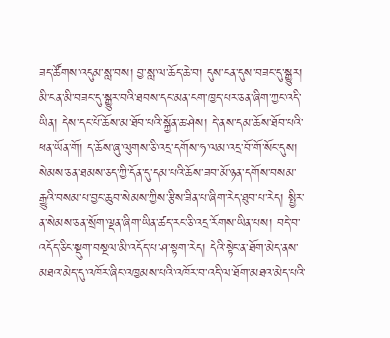ཟད་ཚོགས་འདུམ་སླ་བས། བྱ་སླ་ལ་ཆོད་ཆེ་བ། དུས་ངན་དུས་བཟང་དུ་སྒྱུར། མི་ངན་མི་བཟང་དུ་སྒྱུར་བའི་ཐབས་དང་མན་ངག་ཁྱད་པར་ཅན་ཞིག་ཀྱང་འདི་ཡིན། དེས་དང་པོ་ཆོས་མ་ཐོབ་པའི་སྐྱོན་ཆ་ཤེས། དེ་ནས་དམ་ཆོས་ཐོབ་པའི་ཕན་ཡོན་གོ། ད་ཆོས་ཞུ་ལུགས་ཅི་འདྲ་དགོས་ཧ་ལམ་འདྲ་བོ་གོ་སོང་དུས། སེམས་ཅན་ཐམས་ཅད་ཀྱི་དོན་དུ་དམ་པའི་ཆོས་ཟབ་མོ་ཉན་དགོས་བསམ་རྒྱུའི་བསམ་པ་བྱང་ཆུབ་སེམས་ཀྱིས་རྩིས་ཟིན་པ་ཞིག་རེད་ཐུབ་པ་རེད། སྤྱིར་ན་སེམས་ཅན་སྲོག་ལྡན་ཞིག་ཡིན་ཚད་རང་ཅི་འདྲ་རོགས་ཡིན་པས། བདེ་བ་འདོད་ཅིང་སྡུག་བསྔལ་མི་འདོད་པ་ཤ་སྟག་རེད། དེའི་སྟེང་ན་ཐོག་མེད་ནས་མཐའ་མེད་དུ་འཁོར་ཞིང་འཁྱམས་པའི་འཁོར་བ་འདི་ལ་ཐོག་མཐའ་མེད་པའི་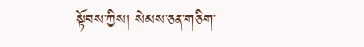སྟོབས་ཀྱིས། སེམས་ཅན་གཅིག་